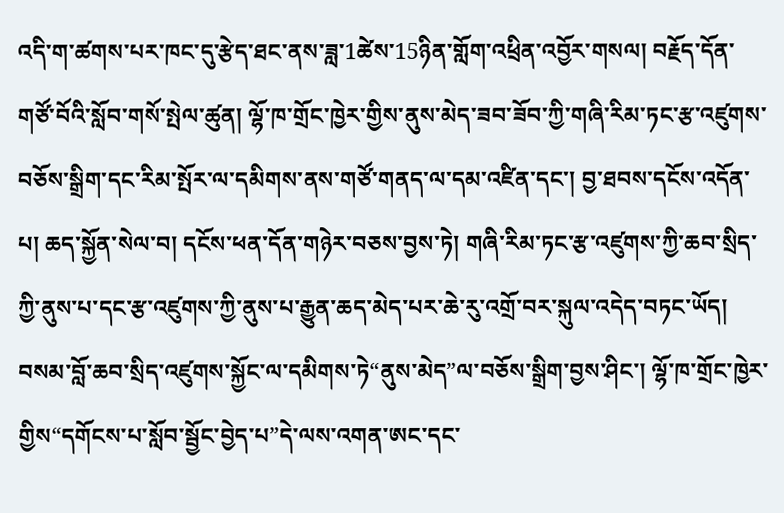འདི་ག་ཚགས་པར་ཁང་དུ་རྩེད་ཐང་ནས་ཟླ་1ཚེས་15ཉིན་གློག་འཕྲིན་འབྱོར་གསལ། བརྗོད་དོན་གཙོ་བོའི་སློབ་གསོ་སྤེལ་ཚུན། ལྷོ་ཁ་གྲོང་ཁྱེར་གྱིས་ནུས་མེད་ཟབ་ཟོབ་ཀྱི་གཞི་རིམ་ཏང་རྩ་འཛུགས་བཅོས་སྒྲིག་དང་རིམ་སྤོར་ལ་དམིགས་ནས་གཙོ་གནད་ལ་དམ་འཛིན་དང་། བྱ་ཐབས་དངོས་འདོན་པ། ཆད་སྐྱོན་སེལ་བ། དངོས་ཕན་དོན་གཉེར་བཅས་བྱས་ཏེ། གཞི་རིམ་ཏང་རྩ་འཛུགས་ཀྱི་ཆབ་སྲིད་ཀྱི་ནུས་པ་དང་རྩ་འཛུགས་ཀྱི་ནུས་པ་རྒྱུན་ཆད་མེད་པར་ཆེ་རུ་འགྲོ་བར་སྐུལ་འདེད་བཏང་ཡོད།
བསམ་བློ་ཆབ་སྲིད་འཛུགས་སྐྱོང་ལ་དམིགས་ཏེ“ནུས་མེད”ལ་བཅོས་སྒྲིག་བྱས་ཤིང་། ལྷོ་ཁ་གྲོང་ཁྱེར་གྱིས“དགོངས་པ་སློབ་སྦྱོང་བྱེད་པ”དེ་ལས་འགན་ཨང་དང་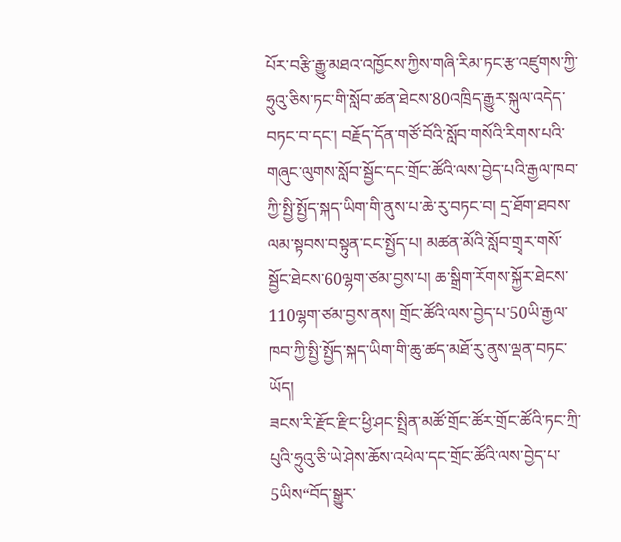པོར་བརྩི་རྒྱུ་མཐའ་འཁྱོངས་ཀྱིས་གཞི་རིམ་ཏང་རྩ་འཛུགས་ཀྱི་ཧྲུའུ་ཅིས་ཏང་གི་སློབ་ཚན་ཐེངས་80འཁྲིད་རྒྱུར་སྐུལ་འདེད་བཏང་བ་དང་། བརྗོད་དོན་གཙོ་བོའི་སློབ་གསོའི་རིགས་པའི་གཞུང་ལུགས་སློབ་སྦྱོང་དང་གྲོང་ཚོའི་ལས་བྱེད་པའི་རྒྱལ་ཁབ་ཀྱི་སྤྱི་སྤྱོད་སྐད་ཡིག་གི་ནུས་པ་ཆེ་རུ་བཏང་བ། དྲ་ཐོག་ཐབས་ལམ་སྟབས་བསྟུན་ངང་སྤྱོད་པ། མཚན་མོའི་སློབ་གྲྭར་གསོ་སྦྱོང་ཐེངས་60ལྷག་ཙམ་བྱས་པ། ཆ་སྒྲིག་རོགས་སྐྱོར་ཐེངས་110ལྷག་ཙམ་བྱས་ནས། གྲོང་ཚོའི་ལས་བྱེད་པ་50ཡི་རྒྱལ་ཁབ་ཀྱི་སྤྱི་སྤྱོད་སྐད་ཡིག་གི་ཆུ་ཚད་མཐོ་རུ་ནུས་ལྡན་བཏང་ཡོད།
ཟངས་རི་རྫོང་རྫིང་ཕྱི་ཤང་སྤྲིན་མཚོ་གྲོང་ཚོར་གྲོང་ཚོའི་ཏང་ཀྲི་པུའི་ཧྲུའུ་ཅི་ཡེ་ཤེས་ཆོས་འཕེལ་དང་གྲོང་ཚོའི་ལས་བྱེད་པ་5ཡིས“བོད་སྒྱུར་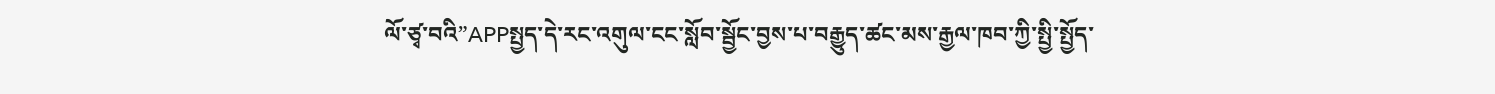ལོ་ཙྭ་བའི”APPསྤྱད་དེ་རང་འགུལ་ངང་སློབ་སྦྱོང་བྱས་པ་བརྒྱུད་ཚང་མས་རྒྱལ་ཁབ་ཀྱི་སྤྱི་སྤྱོད་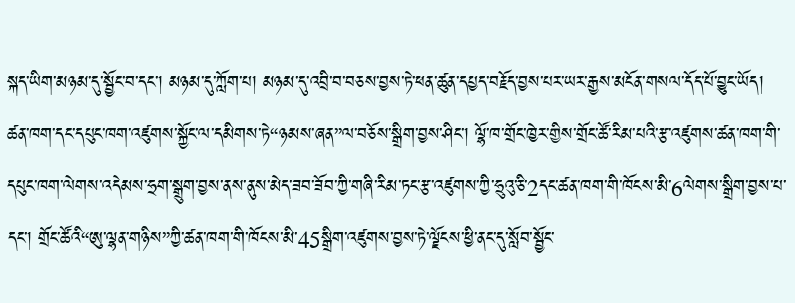སྐད་ཡིག་མཉམ་དུ་སྦྱོང་བ་དང་། མཉམ་དུ་ཀློག་པ། མཉམ་དུ་འབྲི་བ་བཅས་བྱས་ཏེ་ཕན་ཚུན་དཔྱད་བརྗོད་བྱས་པར་ཡར་རྒྱས་མངོན་གསལ་དོད་པོ་བྱུང་ཡོད།
ཚན་ཁག་དང་དཔུང་ཁག་འཛུགས་སྐྱོང་ལ་དམིགས་ཏེ“ཉམས་ཞན”ལ་བཅོས་སྒྲིག་བྱས་ཤིང་། ལྷོ་ཁ་གྲོང་ཁྱེར་གྱིས་གྲོང་ཚོ་རིམ་པའི་རྩ་འཛུགས་ཚན་ཁག་གི་དཔུང་ཁག་ལེགས་འདེམས་ཧྲག་སྒྲུག་བྱས་ནས་ནུས་མེད་ཟབ་ཟོབ་ཀྱི་གཞི་རིམ་ཏང་རྩ་འཛུགས་ཀྱི་ཧྲུའུ་ཅི་2དང་ཚན་ཁག་གི་ཁོངས་མི་6ལེགས་སྒྲིག་བྱས་པ་དང་། གྲོང་ཚོའི“ཨུ་ལྷན་གཉིས”ཀྱི་ཚན་ཁག་གི་ཁོངས་མི་45སྒྲིག་འཛུགས་བྱས་ཏེ་ལྗོངས་ཕྱི་ནང་དུ་སློབ་སྦྱོང་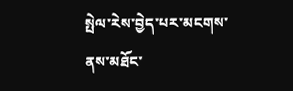སྤེལ་རེས་བྱེད་པར་མངགས་ནས་མཐོང་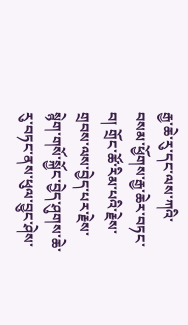རྒྱ་ཆེ་རུ་དང་ལས་ཀའི་བསམ་ཕྱོགས་རྒྱ་ཆེར་བཏང་བ། གྲོང་ཚོ་རིམ་པའི་རྗེས་གྲབས་ལས་བྱེད་པར་རྗེས་སྙེག་གསོ་སྐྱོང་བྱེད་ཤུགས་ཆེ་རུ་བཏང་ནས་ཕུལ་བྱུང་ཤེས་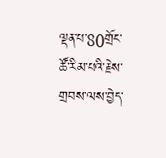ལྡན་པ་80གྲོང་ཚོ་རིམ་པའི་རྗེས་གྲབས་ལས་བྱེད་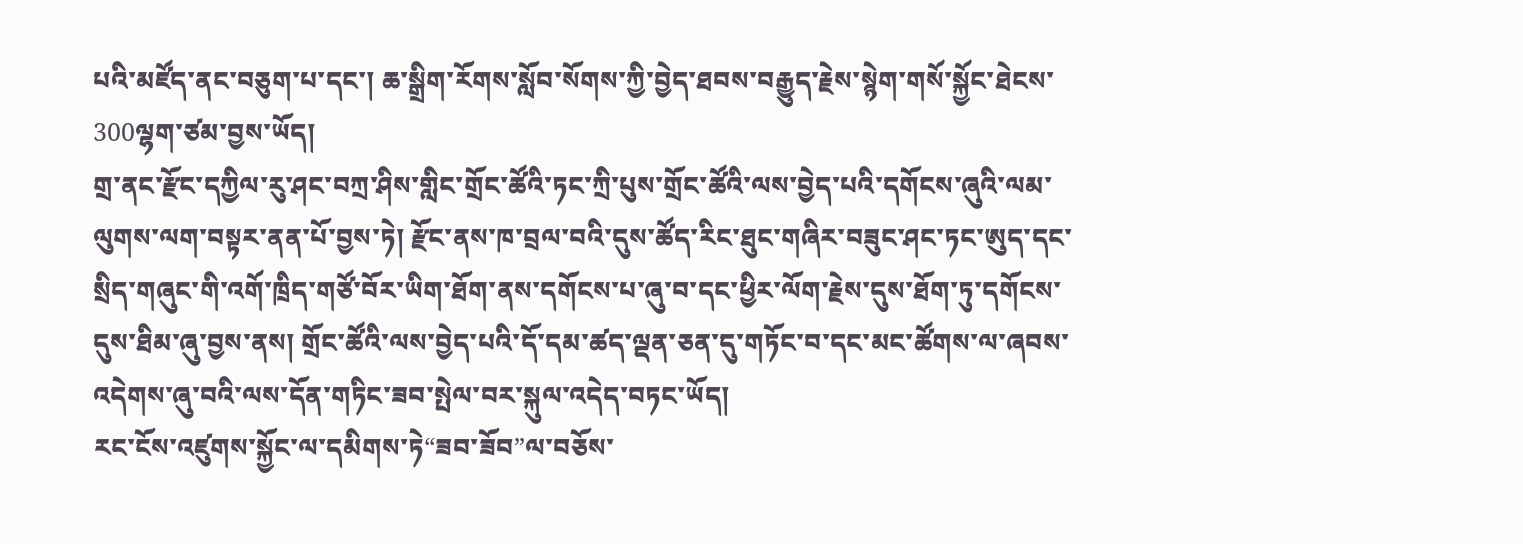པའི་མཛོད་ནང་བཅུག་པ་དང་། ཆ་སྒྲིག་རོགས་སློབ་སོགས་ཀྱི་བྱེད་ཐབས་བརྒྱུད་རྗེས་སྙེག་གསོ་སྐྱོང་ཐེངས་300ལྷག་ཙམ་བྱས་ཡོད།
གྲ་ནང་རྫོང་དཀྱིལ་རུ་ཤང་བཀྲ་ཤིས་གླིང་གྲོང་ཚོའི་ཏང་ཀྲི་པུས་གྲོང་ཚོའི་ལས་བྱེད་པའི་དགོངས་ཞུའི་ལམ་ལུགས་ལག་བསྟར་ནན་པོ་བྱས་ཏེ། རྫོང་ནས་ཁ་བྲལ་བའི་དུས་ཚོད་རིང་ཐུང་གཞིར་བཟུང་ཤང་ཏང་ཨུད་དང་སྲིད་གཞུང་གི་འགོ་ཁྲིད་གཙོ་བོར་ཡིག་ཐོག་ནས་དགོངས་པ་ཞུ་བ་དང་ཕྱིར་ལོག་རྗེས་དུས་ཐོག་ཏུ་དགོངས་དུས་ཐིམ་ཞུ་བྱས་ནས། གྲོང་ཚོའི་ལས་བྱེད་པའི་དོ་དམ་ཚད་ལྡན་ཅན་དུ་གཏོང་བ་དང་མང་ཚོགས་ལ་ཞབས་འདེགས་ཞུ་བའི་ལས་དོན་གཏིང་ཟབ་སྤེལ་བར་སྐུལ་འདེད་བཏང་ཡོད།
རང་ངོས་འཛུགས་སྐྱོང་ལ་དམིགས་ཏེ“ཟབ་ཟོབ”ལ་བཅོས་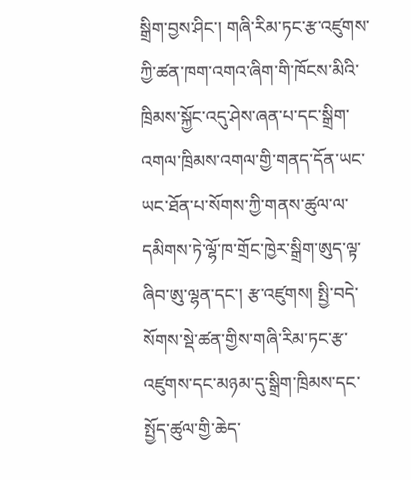སྒྲིག་བྱས་ཤིང་། གཞི་རིམ་ཏང་རྩ་འཛུགས་ཀྱི་ཚན་ཁག་འགའ་ཞིག་གི་ཁོངས་མིའི་ཁྲིམས་སྐྱོང་འདུ་ཤེས་ཞན་པ་དང་སྒྲིག་འགལ་ཁྲིམས་འགལ་གྱི་གནད་དོན་ཡང་ཡང་ཐོན་པ་སོགས་ཀྱི་གནས་ཚུལ་ལ་དམིགས་ཏེ་ལྷོ་ཁ་གྲོང་ཁྱེར་སྒྲིག་ཨུད་ལྟ་ཞིབ་ཨུ་ལྷན་དང་། རྩ་འཛུགས། སྤྱི་བདེ་སོགས་སྡེ་ཚན་གྱིས་གཞི་རིམ་ཏང་རྩ་འཛུགས་དང་མཉམ་དུ་སྒྲིག་ཁྲིམས་དང་སྤྱོད་ཚུལ་གྱི་ཆེད་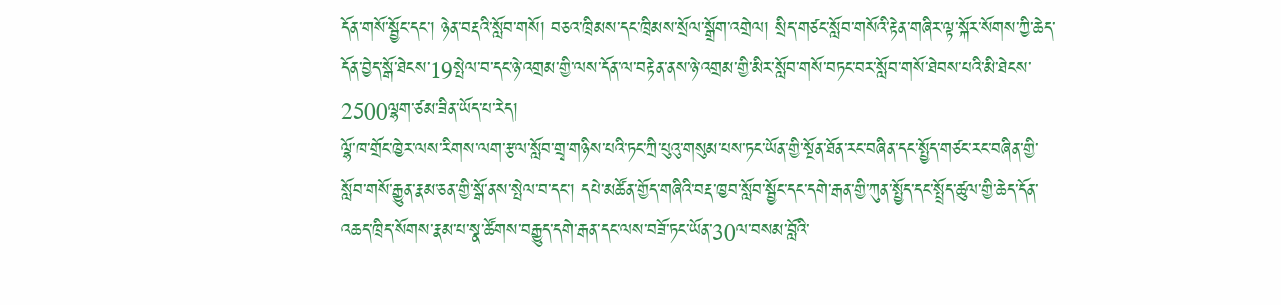དོན་གསོ་སྦྱོང་དང་། ཉེན་བརྡའི་སློབ་གསོ། བཅའ་ཁྲིམས་དང་ཁྲིམས་སྲོལ་སྒྲོག་འགྲེལ། སྲིད་གཙང་སློབ་གསོའི་རྟེན་གཞིར་ལྟ་སྐོར་སོགས་ཀྱི་ཆེད་དོན་བྱེད་སྒོ་ཐེངས་19སྤེལ་བ་དང་ཉེ་འགྲམ་གྱི་ལས་དོན་ལ་བརྟེན་ནས་ཉེ་འགྲམ་གྱི་མིར་སློབ་གསོ་བཏང་བར་སློབ་གསོ་ཐེབས་པའི་མི་ཐེངས་2500ལྷག་ཙམ་ཟིན་ཡོད་པ་རེད།
ལྷོ་ཁ་གྲོང་ཁྱེར་ལས་རིགས་ལག་རྩལ་སློབ་གྲྭ་གཉིས་པའི་ཏང་ཀྲི་པུའུ་གསུམ་པས་ཏང་ཡོན་གྱི་སྔོན་ཐོན་རང་བཞིན་དང་སྤྱོད་གཙང་རང་བཞིན་གྱི་སློབ་གསོ་རྒྱུན་རྣམ་ཅན་གྱི་སྒོ་ནས་སྤེལ་བ་དང་། དཔེ་མཚོན་གྱོད་གཞིའི་བརྡ་ཁྱབ་སློབ་སྦྱོང་དང་དགེ་རྒན་གྱི་ཀུན་སྤྱོད་དང་སྤྲོད་ཚུལ་གྱི་ཆེད་དོན་འཆད་ཁྲིད་སོགས་རྣམ་པ་སྣ་ཚོགས་བརྒྱུད་དགེ་རྒན་དང་ལས་བཟོ་ཏང་ཡོན་30ལ་བསམ་བློའི་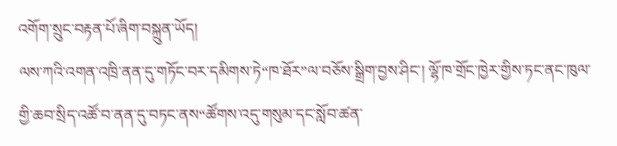འགོག་སྲུང་བརྟན་པོ་ཞིག་བསྐྲུན་ཡོད།
ལས་ཀའི་འགན་འཁྲི་ནན་དུ་གཏོང་བར་དམིགས་ཏེ“ཁ་ཐོར”ལ་བཅོས་སྒྲིག་བྱས་ཤིང་། ལྷོ་ཁ་གྲོང་ཁྱེར་གྱིས་ཏང་ནང་ཁུལ་གྱི་ཆབ་སྲིད་འཚོ་བ་ནན་དུ་བཏང་ནས“ཚོགས་འདུ་གསུམ་དང་སློབ་ཚན་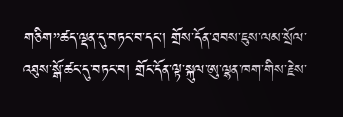གཅིག”ཚད་ལྡན་དུ་བཏང་བ་དང་། གྲོས་དོན་ཐབས་ཇུས་ལམ་སྲོལ་འཐུས་སྒོ་ཚང་དུ་བཏང་བ། གྲོང་དོན་ལྟ་སྐུལ་ཨུ་ལྷན་ཁག་གིས་རྗེས་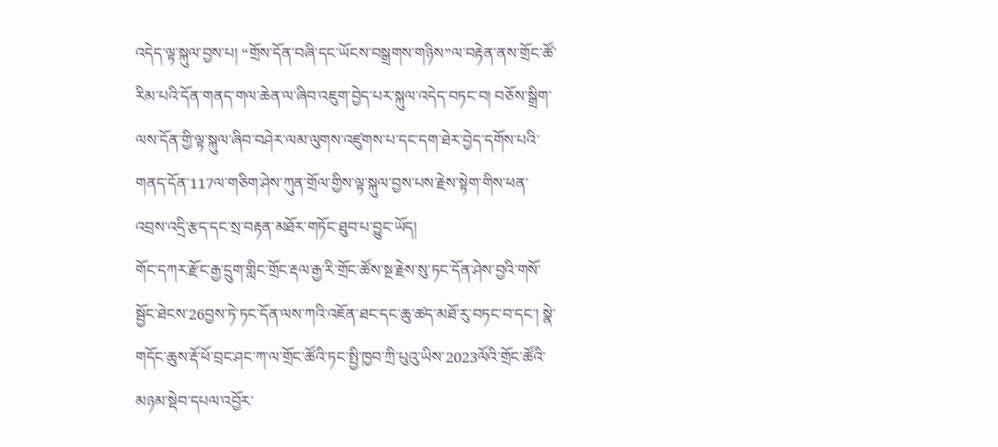འདེད་ལྟ་སྐུལ་བྱས་པ། “གྲོས་དོན་བཞི་དང་ཡོངས་བསྒྲགས་གཉིས”ལ་བརྟེན་ནས་གྲོང་ཚོ་རིམ་པའི་དོན་གནད་གལ་ཆེན་ལ་ཞིབ་འཇུག་བྱེད་པར་སྐུལ་འདེད་བཏང་བ། བཅོས་སྒྲིག་ལས་དོན་གྱི་ལྟ་སྐུལ་ཞིབ་བཤེར་ལམ་ལུགས་འཛུགས་པ་དང་དག་ཐེར་བྱེད་དགོས་པའི་གནད་དོན་117ལ་གཅིག་ཤེས་ཀུན་གྲོལ་གྱིས་ལྟ་སྐུལ་བྱས་པས་རྗེས་སྟེག་གིས་ཕན་འབྲས་འདྲི་རྩད་དང་སྲ་བརྟན་མཐོར་གཏོང་ཐུབ་པ་བྱུང་ཡོད།
གོང་དཀར་རྫོང་རྒྱ་དྲུག་གླིང་གྲོང་རྡལ་རྒྱ་རི་གྲོང་ཚོས་སྔ་རྗེས་སུ་ཏང་དོན་ཤེས་བྱའི་གསོ་སྦྱོང་ཐེངས་26བྱས་ཏེ་ཏང་དོན་ལས་ཀའི་འཇོན་ཐང་དང་ཆུ་ཚད་མཐོ་རུ་བཏང་བ་དང་། སྣེ་གདོང་ཆུས་རྡོ་ཕོ་བྲང་ཤང་ཀ་ལ་གྲོང་ཚོའི་ཏང་སྤྱི་ཁྱབ་ཀྲི་པུའུ་ཡིས་2023ལོའི་གྲོང་ཚོའི་མཉམ་སྡེབ་དཔལ་འབྱོར་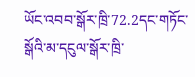ཡོང་འབབ་སྒོར་ཁྲི་72.2དང་གཏོང་སྒོའི་མ་དངུལ་སྒོར་ཁྲི་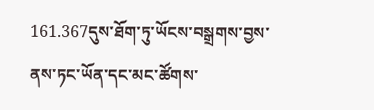161.367དུས་ཐོག་ཏུ་ཡོངས་བསྒྲགས་བྱས་ནས་ཏང་ཡོན་དང་མང་ཚོགས་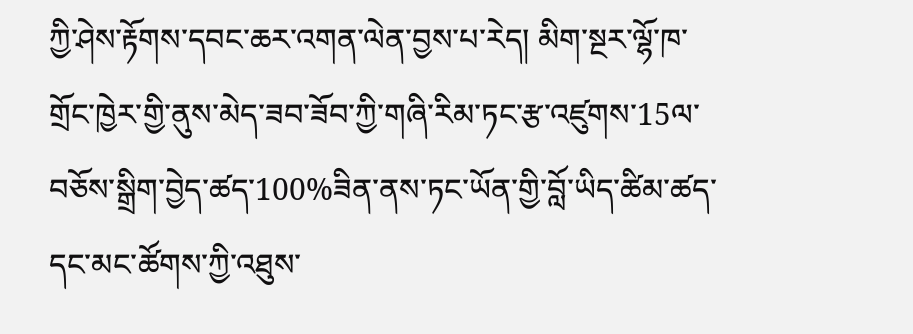ཀྱི་ཤེས་རྟོགས་དབང་ཆར་འགན་ལེན་བྱས་པ་རེད། མིག་སྔར་ལྷོ་ཁ་གྲོང་ཁྱེར་གྱི་ནུས་མེད་ཟབ་ཟོབ་ཀྱི་གཞི་རིམ་ཏང་རྩ་འཛུགས་15ལ་བཅོས་སྒྲིག་བྱེད་ཚད་100%ཟིན་ནས་ཏང་ཡོན་གྱི་བློ་ཡིད་ཚིམ་ཚད་དང་མང་ཚོགས་ཀྱི་འཐུས་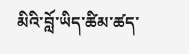མིའི་བློ་ཡིད་ཚིམ་ཚད་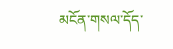མངོན་གསལ་དོད་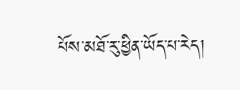པོས་མཐོ་རུ་ཕྱིན་ཡོད་པ་རེད།